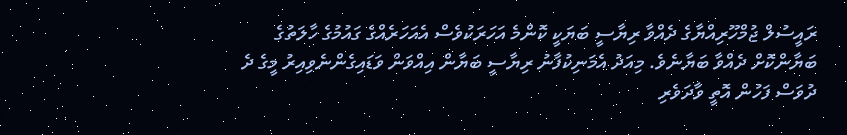ރައީސުލް ޖުމްހޫރިއްޔާގެ ދެއްވާ ރިޔާސީ ބަޔަކީ ކޮންމެ އަހަރަކުވެސް އެއަހަރެއްގެ ގައުމުގެ ހާލަތުގެ ބަޔާންކޮށް ދެއްވާ ބަޔާނެވެ. މިއަދު އެމަނިކުފާނު ރިޔާސީ ބަޔާން އިއްވަން ވަޑައިގެންނެވިއިރު މީގެ ދެ ދުވަސް ފަހުން އޮތީ ވާދަވެރި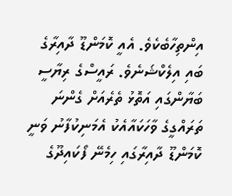އިންތިހާބެކެވެ. އެއީ ކޮމަންޑޫ ދާއިރާގެ ބައި އިލެކްޝަނެވެ. ރައީސްގެ ރިޔާސީ ބަޔާންގައި އަތޮޅު ތެރެއަށް ގެންނަ ތަރައްގީގެ ވާހަކައާއެކު އެމަނިކުފާނު ވަނީ ކޮމަންޑޫ ދާއިރާގައި ހިމެނޭ ފޯކައިދޫގެ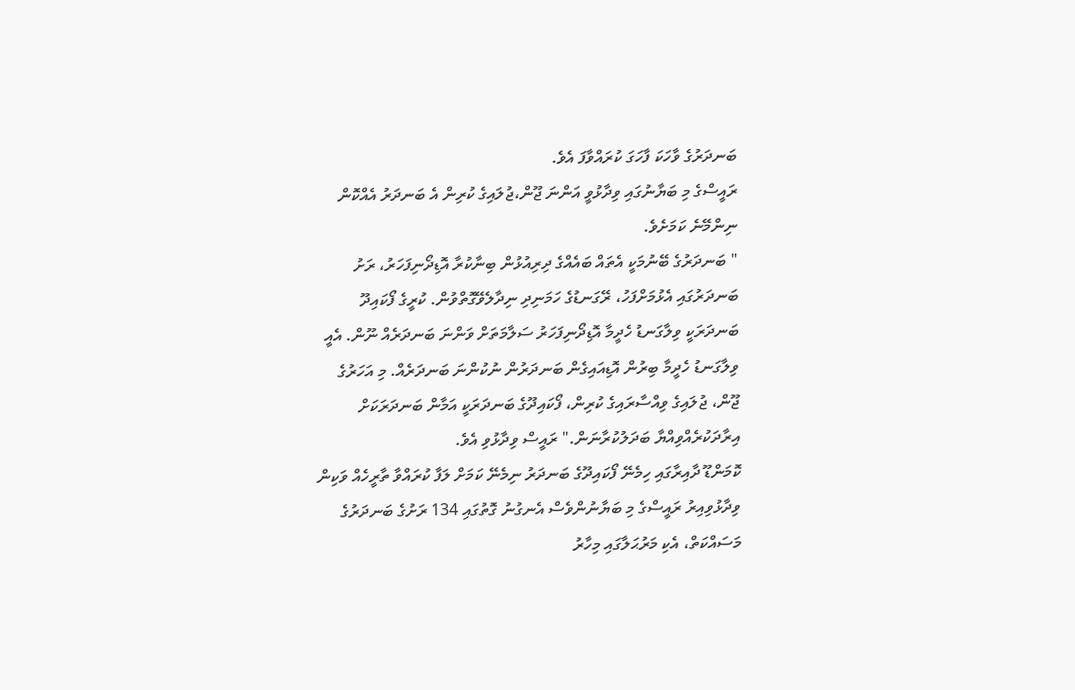ބަނދަރުގެ ވާހަކަ ފާހަގަ ކުރައްވާފަ އެވެ.
ރައީސްގެ މި ބަޔާނުގައި ވިދާޅުވީ އަންނަ ޖޫން،ޖުލައިގެ ކުރިން އެ ބަނދަރު އެއްކޮން ނިންމޭނެ ކަމަށެވެ.
" ބަނދަރުގެ ބޭނުމަކީ އެތައް ބައެއްގެ ދިރިއުޅުން ބިނާކުރާ އޮޑިދޯނިފަހަރު، ރަށު ބަނދަރުގައި އެޅުމަށްފަހު، ރޭގަނޑުގެ ހަމަނިދި ނިދާލެވޭގޮތްވުން. ކުރީގެ ފޯކައިދޫ ބަނދަރަކީ ވިލާގަނޑު ހެދީމާ އޮޑިދޯނިފަހަރު ސަލާމަތަށް ވަންނަ ބަނދަރެއް ނޫން. އެއީ ވިލާގަނޑު ހެދީމާ ބިރުން އޮޑިއައިގެން ބަނދަރުން ނުކުންނަ ބަނދަރެއް. މި އަހަރުގެ ޖޫން، ޖުލައިގެ ވިއްސާރައިގެ ކުރިން، ފޯކައިދޫގެ ބަނދަރަކީ އަމާން ބަނދަރަކަށް އިރާދަކުރެއްވިއްޔާ ބަދަލުކުރާނަން." ރައީސް ވިދާޅުވި އެވެ.
ކޮމަންޑޫ ދާއިރާގައި ހިމެނޭ ފޯކައިދޫގެ ބަނދަރު ނިމެނޭ ކަމަށް ލަފާ ކުރައްވާ ތާރީހެއް ވަކިން ވިދާޅުވިއިރު ރައީސްގެ މި ބަޔާނުންވެސް އެނގުނު ގޮތުގައި 134 ރަށުގެ ބަނދަރުގެ މަސައްކަތް، އެކި މަރުޙަލާގައި މިހާރު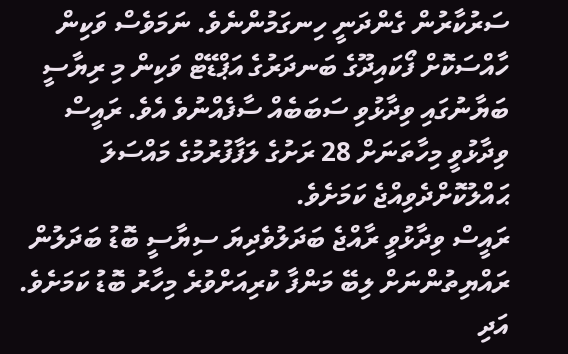ސަރުކާރުން ގެންދަނީ ހިނގަމުންނެވެ. ނަމަވެސް ވަކިން ހާއްސަކޮށް ފޯކައިދޫގެ ބަނދަރުގެ އަޕްޑޭޓް ވަކިން މި ރިޔާސީ ބަޔާނުގައި ވިދާޅުވި ސަބަބެއް ސާފެއްނުވެ އެވެ. ރައީސް ވިދާޅުވީ މިހާތަނަށް 28 ރަށުގެ ލަފާފުރުމުގެ މައްސަލަ ޙައްލުކޮށްދެވިއްޖެ ކަމަށެވެ.
ރައީސް ވިދާޅުވީ ރާއްޖެ ބަދަލުވެދިޔަ ސިޔާސީ ބޮޑު ބަދަލުން ރައްޔިތުންނަށް ލިބޭ މަންފާ ކުރިއަށްވުރެ މިހާރު ބޮޑު ކަމަށެވެ. އަދި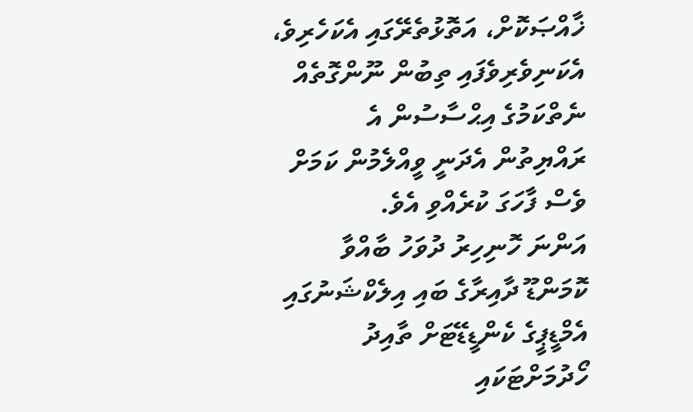ޚާއްޞަކޮށް، އަތޮޅުތެރޭގައި އެކަހެރިވެ، އެކަނިވެރިވެފައި ތިބުން ނޫންގޮތެއް ނެތްކަމުގެ އިޙްސާސުން އެ ރައްޔިތުން އެދަނީ ވީއްލެމުން ކަމަށް ވެސް ފާހަގަ ކުރެއްވި އެވެ.
އަންނަ ހޮނިހިރު ދުވަހު ބާއްވާ ކޮމަންޑޫ ދާއިރާގެ ބައި އިލެކްޝަނުގައި އެމްޑީޕީގެ ކެންޑީޑޭޓަށް ތާއިދު ހޯދުމަށްޓަކައި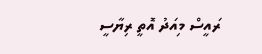ރައީސް މިއަދު އޮތީ ރިޔާސީ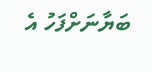ބަޔާނަށްފަހު އެ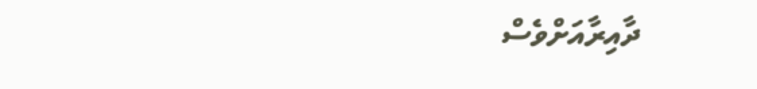ދާއިރާއަށްވެސް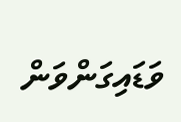ވަޑައިގަންވަން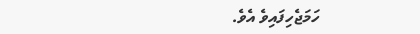ހަމަޖެހިފައިވެ އެވެ.